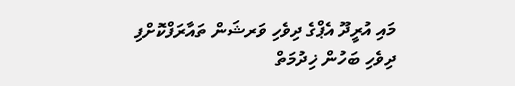މައި އުރީދޫ އެޕްގެ ދިވެހި ވަރޝަން ތައާރަފްކޮށްފި
ދިވެހި ބަހުން ޚިދުމަތް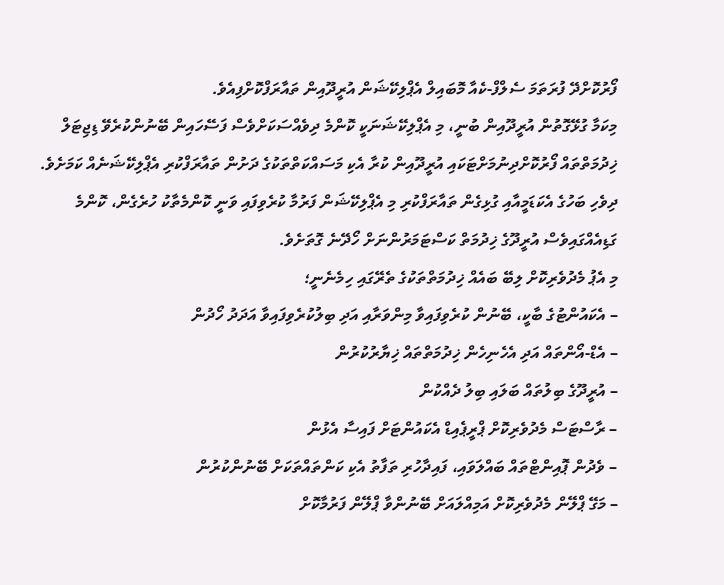ފޯރުކޮށްދޭ ފުރަތަމަ ސެލްފް-ކެއާ މޮބައިލް އެޕްލިކޭޝަން އުރީދޫއިން ތައާރަފްކޮށްފިއެވެ.
މިކަމާ ގުޅޭގޮތުން އުރީދޫއިން ބުނީ، މި އެޕްލިކޭޝަނަކީ ކޮންމެ ދިވެއްސަކަށްވެސް ފަސޭހައިން ބޭނުންކުރެވޭ ޑިޖިޓަލް ޚިދުމަތްތައް ފޯރުކޮށްދިނުމަށްޓަކައި އުރީދޫއިން ކުރާ އެކި މަސައްކަތްތަކުގެ ދަށުން ތައާރަފްކުރި އެޕްލިކޭޝަނެއް ކަމަށެވެ.
ދިވެހި ބަހުގެ އެކަޑަމީއާއި ގުޅިގެން ތައާރަފްކުރި މި އެޕްލިކޭޝަން ފަރުމާ ކުރެވިފައި ވަނީ ކޮންމެތާކު ހުރެގެން، ކޮންމެ ގަޑިއެއްގައިވެސް އުރީދޫގެ ޚިދުމަތް ކަސްޓަމަރުންނަށް ހޯދޭނެ ގޮތަށެވެ.
މި އެޕު މެދުވެރިކޮށް ލިބޭ ބައެއް ޚިދުމަތްތަކުގެ ތެރޭގައި ހިމެނެނީ؛
– އެކައުންޓުގެ ބާކީ، ބޭނުން ކުރެވިފައިވާ މިންވަރާއި އަދި ބިލުކުރެވިފައިވާ އަދަދު ހޯދުން
– އެޑް-އޯންތައް އަދި އެހެނިހެން ޚިދުމަތްތައް ޚިޔާރުކުރުން
– އުރީދޫގެ ބިލުތައް ބަލައި ބިލު ދެއްކުން
– ރާސްޓަސް މެދުވެރިކޮށް ޕްރީޕެއިޑް އެކައުންޓަށް ފައިސާ އެޅުން
– ވެދުން ޕޮއިންޓްތައް ބައްލަވައި، ފައިދާހުރި ތަފާތު އެކި ކަންތައްތަކަށް ބޭނުންކުރުން
– މަގޭ ޕްލޭން މެދުވެރިކޮށް އަމިއްލައަށް ބޭނުންވާ ޕްލޭން ފަރުމާކޮށް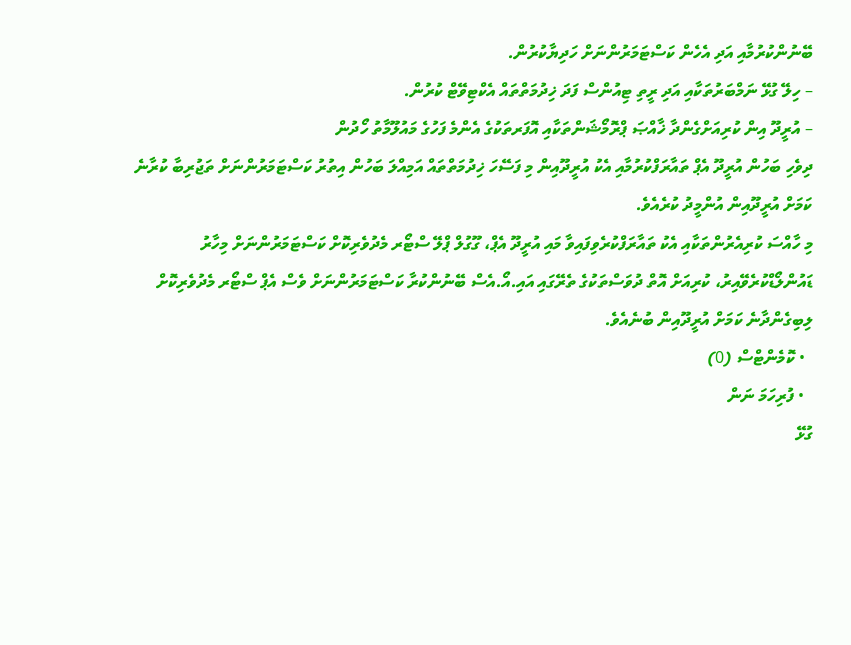ބޭނުންކުރުމާއި އަދި އެހެން ކަސްޓަމަރުންނަށް ހަދިޔާކުރުން.
– ހިލޭ ގުޅޭ ނަމްބަރުތަކާއި އަދި ރީތި ޓިއުންސް ފަދަ ޚިދުމަތްތައް އެކްޓިވޭޓް ކުރުން.
– އުރީދޫ އިން ކުރިއަށްގެންދާ ޚާއްޞަ ޕްރޮމޯޝަންތަކާއި އޮފަރތަކުގެ އެންމެ ފަހުގެ މައުލޫމާތު ހޯދުން
ދިވެހި ބަހުން އުރީދޫ އެޕް ތައާރަފްކުރުމާއި އެކު އުރީދޫއިން މި ފަސޭހަ ޚިދުމަތްތައް އަމިއްލަ ބަހުން އިތުރު ކަސްޓަމަރުންނަށް ތަޖުރިބާ ކުރާނެ ކަމަށް އުރީދޫއިން އުންމީދު ކުރެއެވެ.
މި ހާއްސަ ކުރިއެރުންތަކާއި އެކު ތައާރަފްކުރެވިފައިވާ މައި އުރީދޫ އެޕް، ގޫގުލް ޕްލޭ ސްޓޯރ މެދުވެރިކޮށް ކަސްޓަމަރުންނަށް މިހާރު ޑައުންލޯޑްކުރެވޭއިރު، ކުރިއަށް އޮތް ދުވަސްތަކުގެ ތެރޭގައި އައި.އޯ.އެސް ބޭނުންކުރާ ކަސްޓަމަރުންނަށް ވެސް އެޕް ސްޓޯރ މެދުވެރިކޮށް ލިބިގެންދާނެ ކަމަށް އުރީދޫއިން ބުނެއެވެ.
  • ކޮމެންޓްސް (0)
  • ފުރިހަމަ ނަން
ގުޅޭ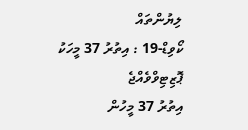ލިޔުންތައް
ކޯވިޑް-19 : އިތުރު 37 މީހަކު ޕޮޒިޓިވްވެއްޖެ
އިތުރު 37 މީހުން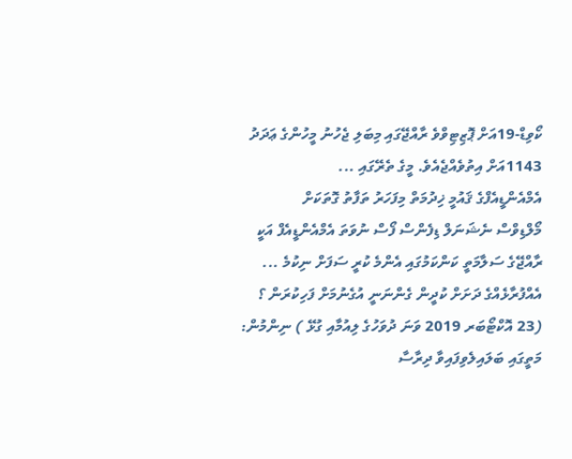ކޯވިޑް-19އަށް ޕޮޒިޓިވްވެ ރާއްޖޭގައި މިބަލި ޖެހުނު މީހުންގެ ޢަދަދު 1143އަށް އިތުވެއްޖެއެވެ. މީގެ ތެރޭގައި ...
އެމްއެންޑީއެފްގެ ޤައުމީ ޚިދުމަތް މިފަހަރު ތަފާތު ގޮތަކަށް
މޯލްޑިވްސް ނެޝަނަލް ޑިފެންސް ފޯސް ނުވަތަ އެމްއެންޑީއެފް އަކީ ރާއްޖޭގެ ސަލާމަތީ ކަންކަމުގައި އެންމެ ކުރީ ސަފަށް ނިކުމެ ...
އެއްފުރާޅެއްގެ ދަށަށް ކުދީން ގެންނަނީ އުގެނުމަށް ފަހިކުރަން ؟
(23 އޮކްޓޯބަރ 2019 ވަނަ ދުވަހުގެ ލިއުމާއި ގުޅޭ ) ނިންމުން: މަތީގައި ބަލައިލެވިފައިވާ ދިރާސާ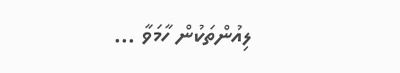ލިއުންތަކުން ހާމަވާ ...